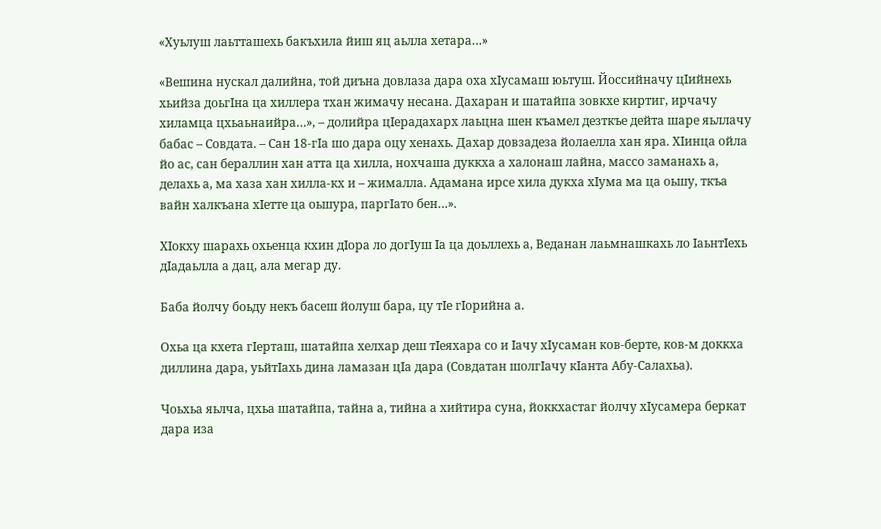«Хуьлуш лаьтташехь бакъхила йиш яц аьлла хетара…»

«Вешина нускал далийна, той диъна довлаза дара оха хIусамаш юьтуш. Йоссийначу цIийнехь хьийза доьгIна ца хиллера тхан жимачу несана. Дахаран и шатайпа зовкхе киртиг, ирчачу хиламца цхьаьнаийра…», – долийра цIерадахарх лаьцна шен къамел дезткъе дейта шаре яьллачу бабас – Совдата. – Сан 18-гIа шо дара оцу хенахь. Дахар довзадеза йолаелла хан яра. ХIинца ойла йо ас, сан бераллин хан атта ца хилла, нохчаша дуккха а халонаш лайна, массо заманахь а, делахь а, ма хаза хан хилла-кх и – жималла. Адамана ирсе хила дукха хIума ма ца оьшу, ткъа вайн халкъана хIетте ца оьшура, паргIато бен…».

ХIокху шарахь охьенца кхин дIора ло догIуш Iа ца доьллехь а, Веданан лаьмнашкахь ло IаьнтIехь дIадаьлла а дац, ала мегар ду.

Баба йолчу боьду некъ басеш йолуш бара, цу тIе гIорийна а.

Охьа ца кхета гIерташ, шатайпа хелхар деш тIеяхара со и Iачу хIусаман ков-берте, ков-м доккха диллина дара, уьйтIахь дина ламазан цIа дара (Совдатан шолгIачу кIанта Абу-Салахьа).

Чоьхьа яьлча, цхьа шатайпа, тайна а, тийна а хийтира суна, йоккхастаг йолчу хIусамера беркат дара иза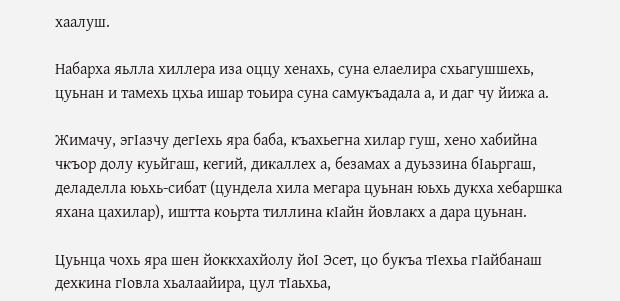хаалуш.

Набарха яьлла хиллера иза оццу хенахь, суна елаелира схьагушшехь, цуьнан и тамехь цхьа ишар тоьира суна самукъадала а, и даг чу йижа а.

Жимачу, эгIазчу дегIехь яра баба, къахьегна хилар гуш, хено хабийна чкъор долу куьйгаш, кегий, дикаллех а, безамах а дуьззина бIаьргаш, деладелла юьхь-сибат (цундела хила мегара цуьнан юьхь дукха хебаршка яхана цахилар), иштта коьрта тиллина кIайн йовлакх а дара цуьнан.

Цуьнца чохь яра шен йоккхахйолу йоI Эсет, цо букъа тIехьа гIайбанаш дехкина гIовла хьалаайира, цул тIаьхьа,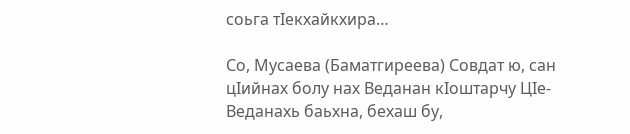соьга тIекхайкхира…

Со, Мусаева (Баматгиреева) Совдат ю, сан цIийнах болу нах Веданан кIоштарчу ЦIе-Веданахь баьхна, бехаш бу,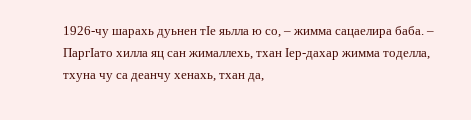1926-чу шарахь дуьнен тIе яьлла ю со, – жимма сацаелира баба. – ПаргIато хилла яц сан жималлехь, тхан Iер-дахар жимма тоделла, тхуна чу са деанчу хенахь, тхан да,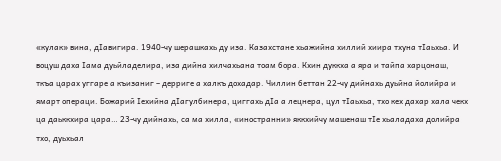«кулак» вина, дIавигира. 1940-чу шерашкахь ду иза. Казахстане хьажийна хиллий хиира тхуна тIаьхьа. И воцуш даха Iама дуьйладелира, иза дийна хилчахьана тоам бора. Кхин дуккха а яра и тайпа харцонаш, ткъа царах уггаре а къизаниг – дерриге а халкъ дохадар. Чиллин беттан 22-чу дийнахь дуьйна йолийра и ямарт операци. Божарий Iехийна дIагулбинера, циггахь дIа а лецнера, цул тIаьхьа, тхо кех дахар хала чекх ца даьккхира цара… 23-чу дийнахь, са ма хилла, «иностранни» яккхийчу машенаш тIе хьаладаха долийра тхо, дуьхьал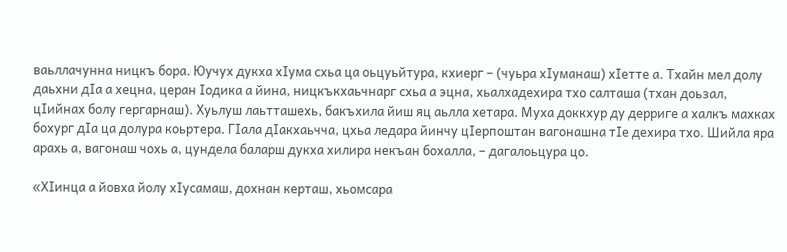ваьллачунна ницкъ бора. Юучух дукха хIума схьа ца оьцуьйтура, кхиерг – (чуьра хIуманаш) хIетте а. Тхайн мел долу даьхни дIа а хецна, церан Iодика а йина, ницкъкхаьчнарг схьа а эцна, хьалхадехира тхо салташа (тхан доьзал, цIийнах болу гергарнаш). Хуьлуш лаьтташехь, бакъхила йиш яц аьлла хетара. Муха доккхур ду дерриге а халкъ махках бохург дIа ца долура коьртера. ГIала дIакхаьчча, цхьа ледара йинчу цIерпоштан вагонашна тIе дехира тхо. Шийла яра арахь а, вагонаш чохь а, цундела баларш дукха хилира некъан бохалла, – дагалоьцура цо.

«ХIинца а йовха йолу хIусамаш, дохнан керташ, хьомсара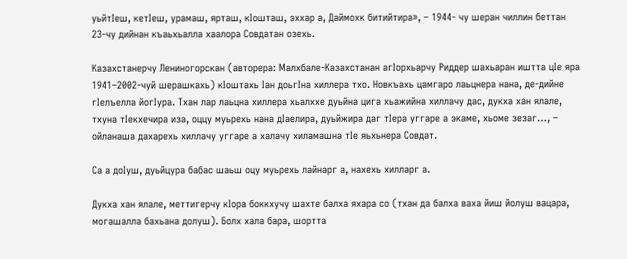уьйтIеш, кетIеш, урамаш, ярташ, кIошташ, эххар а, Даймохк битийтира», – 1944- чу шеран чиллин беттан 23-чу дийнан къаьхьалла хаалора Совдатан озехь.

Казахстанерчу Лениногорскан (авторера: Малхбале-Казахстанан агIорхьарчу Риддер шахьаран иштта цIе яра 1941–2002-чуй шерашкахь) кIоштахь Iан доьгIна хиллера тхо. Новкъахь цамгаро лаьцнера нана, де-дийне гIелъелла йогIура. Тхан лар лаьцна хиллера хьалххе дуьйна цига хьажийна хиллачу дас, дукха хан ялале, тхуна тIекхечира иза, оццу муьрехь нана дIаелира, дуьйжира даг тIера уггаре а экаме, хьоме зезаг…, – ойланаша дахарехь хиллачу уггаре а халачу хиламашна тIе яьхьнера Совдат.

Са а доIуш, дуьйцура бабас шаьш оцу муьрехь лайнарг а, нахехь хилларг а.

Дукха хан ялале, меттигерчу кIора боккхучу шахте балха яхара со (тхан да балха ваха йиш йолуш вацара, могашалла бахьана долуш). Болх хала бара, шортта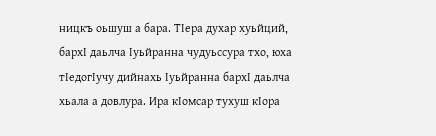ницкъ оьшуш а бара. ТIера духар хуьйций, бархI даьлча Iуьйранна чудуьссура тхо, юха тIедогIучу дийнахь Iуьйранна бархI даьлча хьала а довлура. Ира кIомсар тухуш кIора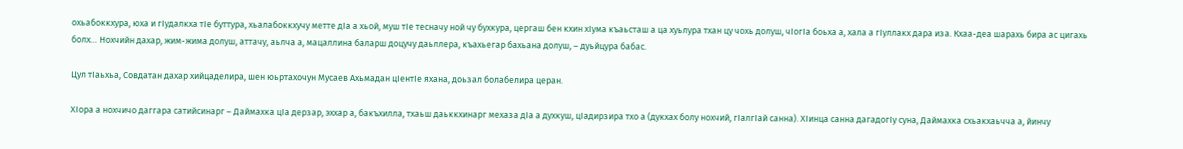охьабоккхура, юха и гIудалкха тIе буттура, хьалабоккхучу метте дIа а хьой, муш тIе тесначу ной чу бухкура, цергаш бен кхин хIума къаьсташ а ца хуьлура тхан цу чохь долуш, чIогIа боьха а, хала а гIуллакх дара иза. Кхаа-деа шарахь бира ас цигахь болх… Нохчийн дахар, жим-жима долуш, аттачу, аьлча а, мацаллина баларш доцучу даьллера, къахьегар бахьана долуш, – дуьйцура бабас.

Цул тIаьхьа, Совдатан дахар хийцаделира, шен юьртахочун Мусаев Ахьмадан цIентIе яхана, доьзал болабелира церан.

ХIора а нохчичо даггара сатийсинарг – Даймахка цIа дерзар, эххар а, бакъхилла, тхаьш даьккхинарг мехаза дIа а духкуш, цIадирзира тхо а (дукхах болу нохчий, гIалгIай санна). ХIинца санна дагадогIу суна, Даймахка схьакхаьчча а, йинчу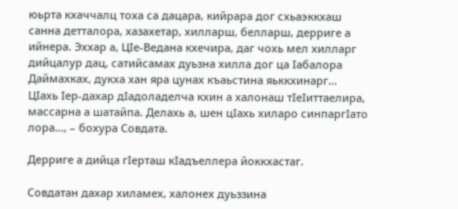юьрта кхаччалц тоха са дацара, кийрара дог схьаэккхаш санна детталора, хазахетар, хилларш, белларш, дерриге а ийнера. Эххар а, ЦIе-Ведана кхечира, даг чохь мел хилларг дийцалур дац, сатийсамах дуьзна хилла дог ца Iабалора Даймахках, дукха хан яра цунах къаьстина яьккхинарг… ЦIахь Iер-дахар дIадоладелча кхин а халонаш тIеIиттаелира, массарна а шатайпа. Делахь а, шен цIахь хиларо синпаргIато лора…, – бохура Совдата.

Дерриге а дийца гIерташ кIадъеллера йоккхастаг.

Совдатан дахар хиламех, халонех дуьззина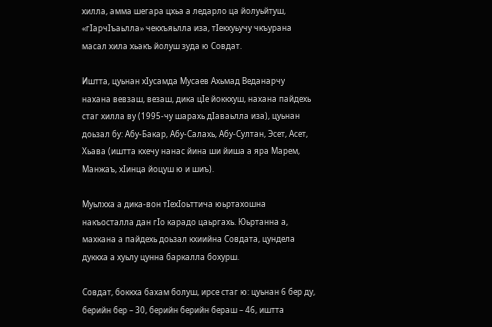хилла, амма шегара цхьа а ледарло ца йолуьйтуш, «гIарчIъаьлла» чекхъяьлла иза, тIекхуьучу чкъурана масал хила хьакъ йолуш зуда ю Совдат.

Иштта, цуьнан хIусамда Мусаев Ахьмад Веданарчу нахана вевзаш, везаш, дика цIе йоккхуш, нахана пайдехь стаг хилла ву (1995-чу шарахь дIаваьлла иза), цуьнан доьзал бу: Абу-Бакар, Абу-Салахь, Абу-Султан, Эсет, Асет, Хьава (иштта кхечу нанас йина ши йиша а яра Марем, Манжаъ, хIинца йоцуш ю и шиъ).

Муьлхха а дика-вон тIехIоьттича юьртахошна накъосталла дан гIо карадо цаьргахь. Юьртанна а, махкана а пайдехь доьзал кхиийна Совдата, цундела дуккха а хуьлу цунна баркалла бохурш.

Совдат, боккха бахам болуш, ирсе стаг ю: цуьнан 6 бер ду, берийн бер – 30, берийн берийн бераш – 46, иштта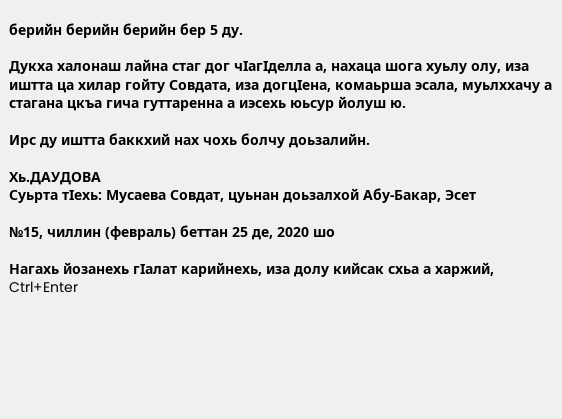берийн берийн берийн бер 5 ду.

Дукха халонаш лайна стаг дог чIагIделла а, нахаца шога хуьлу олу, иза иштта ца хилар гойту Совдата, иза догцIена, комаьрша эсала, муьлххачу а стагана цкъа гича гуттаренна а иэсехь юьсур йолуш ю.

Ирс ду иштта баккхий нах чохь болчу доьзалийн.

Хь.ДАУДОВА
Суьрта тIехь: Мусаева Совдат, цуьнан доьзалхой Абу-Бакар, Эсет

№15, чиллин (февраль) беттан 25 де, 2020 шо

Нагахь йозанехь гIалат карийнехь, иза долу кийсак схьа а харжий, Ctrl+Enter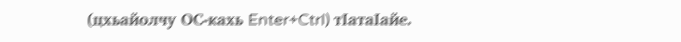(цхьайолчу ОС-кахь Enter+Ctrl) тIатаIайе.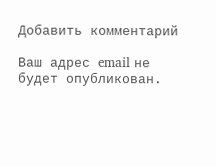Добавить комментарий

Ваш адрес email не будет опубликован.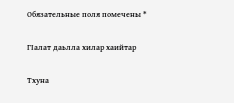Обязательные поля помечены *

ГIалат даьлла хилар хаийтар

Тхуна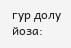гур долу йоза: